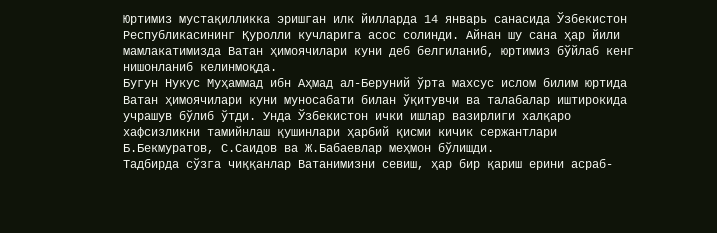Юртимиз мустақилликка эришган илк йилларда 14 январь санасида Ўзбекистон Республикасининг Қуролли кучларига асос солинди. Айнан шу сана ҳар йили мамлакатимизда Ватан ҳимоячилари куни деб белгиланиб, юртимиз бўйлаб кенг нишонланиб келинмоқда.
Бугун Нукус Муҳаммад ибн Аҳмад ал-Беруний ўрта махсус ислом билим юртида Ватан ҳимоячилари куни муносабати билан ўқитувчи ва талабалар иштирокида учрашув бўлиб ўтди. Унда Ўзбекистон ички ишлар вазирлиги халқаро хафсизликни тамийнлаш қушинлари ҳарбий қисми кичик сержантлари Б.Бекмуратов, С.Саидов ва Ж.Бабаевлар меҳмон бўлишди.
Тадбирда сўзга чиққанлар Ватанимизни севиш, ҳар бир қариш ерини асраб-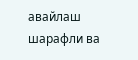авайлаш шарафли ва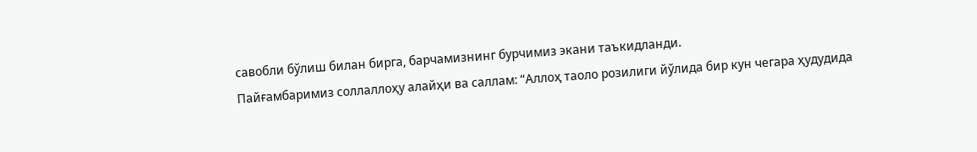савобли бўлиш билан бирга, барчамизнинг бурчимиз экани таъкидланди.
Пайғамбаримиз соллаллоҳу алайҳи ва саллам: “Аллоҳ таоло розилиги йўлида бир кун чегара ҳудудида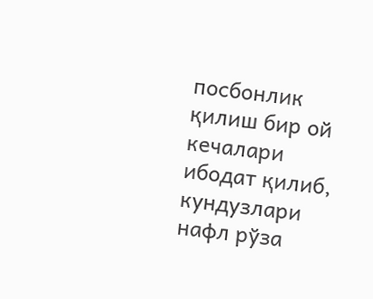посбонлик қилиш бир ой кечалари ибодат қилиб, кундузлари нафл рўза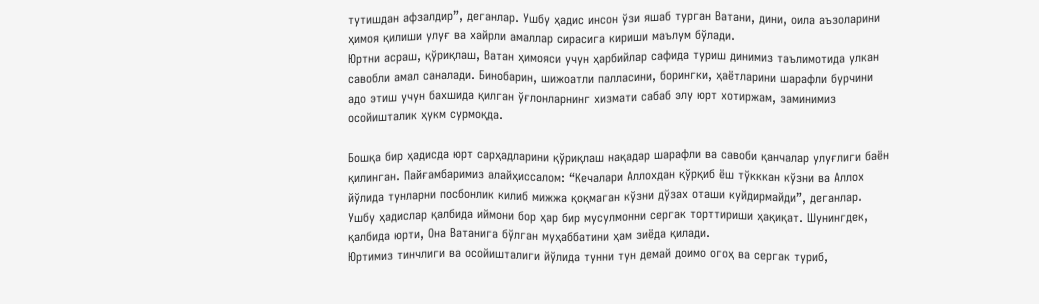тутишдан афзалдир”, деганлар. Ушбу ҳадис инсон ўзи яшаб турган Ватани, дини, оила аъзоларини ҳимоя қилиши улуғ ва хайрли амаллар сирасига кириши маълум бўлади.
Юртни асраш, қўриқлаш, Ватан ҳимояси учун ҳарбийлар сафида туриш динимиз таълимотида улкан савобли амал саналади. Бинобарин, шижоатли палласини, борингки, ҳаётларини шарафли бурчини адо этиш учун бахшида қилган ўғлонларнинг хизмати сабаб элу юрт хотиржам, заминимиз осойишталик ҳукм сурмоқда.

Бошқа бир ҳадисда юрт сарҳадларини қўриқлаш нақадар шарафли ва савоби қанчалар улуғлиги баён қилинган. Пайғамбаримиз алайҳиссалом: “Кечалари Аллохдан қўрқиб ёш тўкккан кўзни ва Аллох йўлида тунларни посбонлик килиб мижжа қоқмаган кўзни дўзах оташи куйдирмайди”, деганлар.
Ушбу ҳадислар қалбида иймони бор ҳар бир мусулмонни сергак торттириши ҳақиқат. Шунингдек, қалбида юрти, Она Ватанига бўлган муҳаббатини ҳам зиёда қилади.
Юртимиз тинчлиги ва осойишталиги йўлида тунни тун демай доимо огоҳ ва сергак туриб,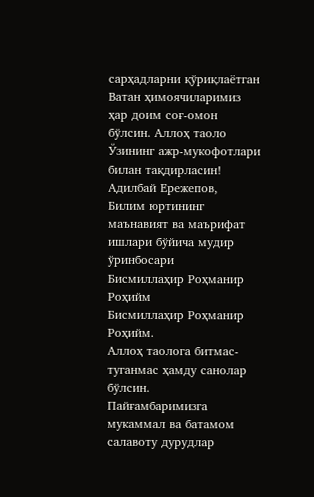сарҳадларни қўриқлаётган Ватан ҳимоячиларимиз ҳар доим соғ-омон бўлсин. Аллоҳ таоло Ўзининг ажр-мукофотлари билан тақдирласин!
Адилбай Ережепов,
Билим юртининг маънавият ва маърифат
ишлари бўйича мудир ўринбосари
Бисмиллаҳир Роҳманир Роҳийм
Бисмиллаҳир Роҳманир Роҳийм.
Аллоҳ таолога битмас-туганмас ҳамду санолар бўлсин.
Пайғамбаримизга мукаммал ва батамом салавоту дурудлар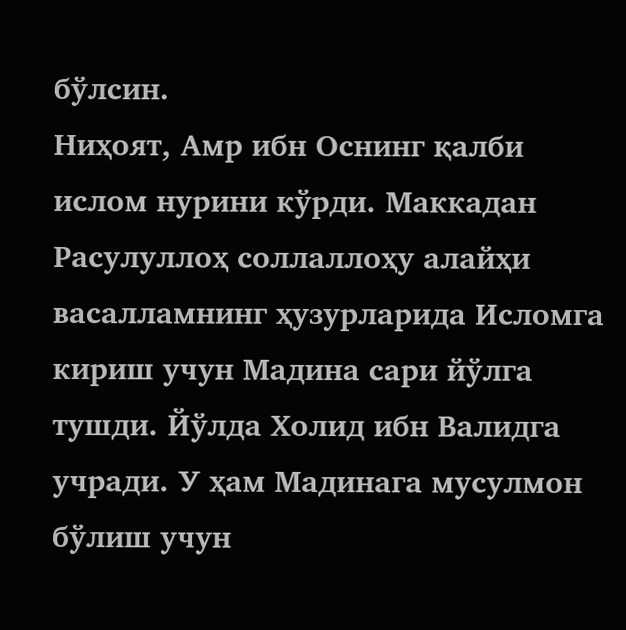бўлсин.
Ниҳоят, Амр ибн Оснинг қалби ислом нурини кўрди. Маккадан Расулуллоҳ соллаллоҳу алайҳи васалламнинг ҳузурларида Исломга кириш учун Мадина сари йўлга тушди. Йўлда Холид ибн Валидга учради. У ҳам Мадинага мусулмон бўлиш учун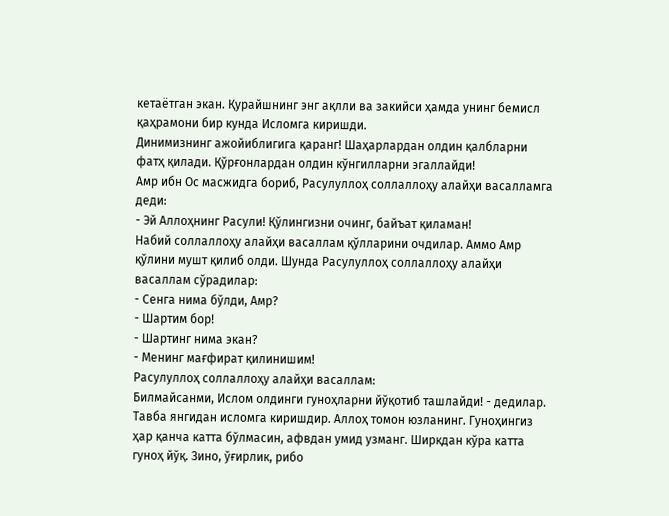кетаётган экан. Қурайшнинг энг ақлли ва закийси ҳамда унинг бемисл қаҳрамони бир кунда Исломга киришди.
Динимизнинг ажойиблигига қаранг! Шаҳарлардан олдин қалбларни фатҳ қилади. Қўрғонлардан олдин кўнгилларни эгаллайди!
Амр ибн Ос масжидга бориб, Расулуллоҳ соллаллоҳу алайҳи васалламга деди:
- Эй Аллоҳнинг Расули! Қўлингизни очинг, байъат қиламан!
Набий соллаллоҳу алайҳи васаллам қўлларини очдилар. Аммо Амр қўлини мушт қилиб олди. Шунда Расулуллоҳ соллаллоҳу алайҳи васаллам сўрадилар:
- Сенга нима бўлди, Амр?
- Шартим бор!
- Шартинг нима экан?
- Менинг мағфират қилинишим!
Расулуллоҳ соллаллоҳу алайҳи васаллам:
Билмайсанми, Ислом олдинги гуноҳларни йўқотиб ташлайди! - дедилар.
Тавба янгидан исломга киришдир. Аллоҳ томон юзланинг. Гуноҳингиз ҳар қанча катта бўлмасин, афвдан умид узманг. Ширкдан кўра катта гуноҳ йўқ. Зино, ўғирлик, рибо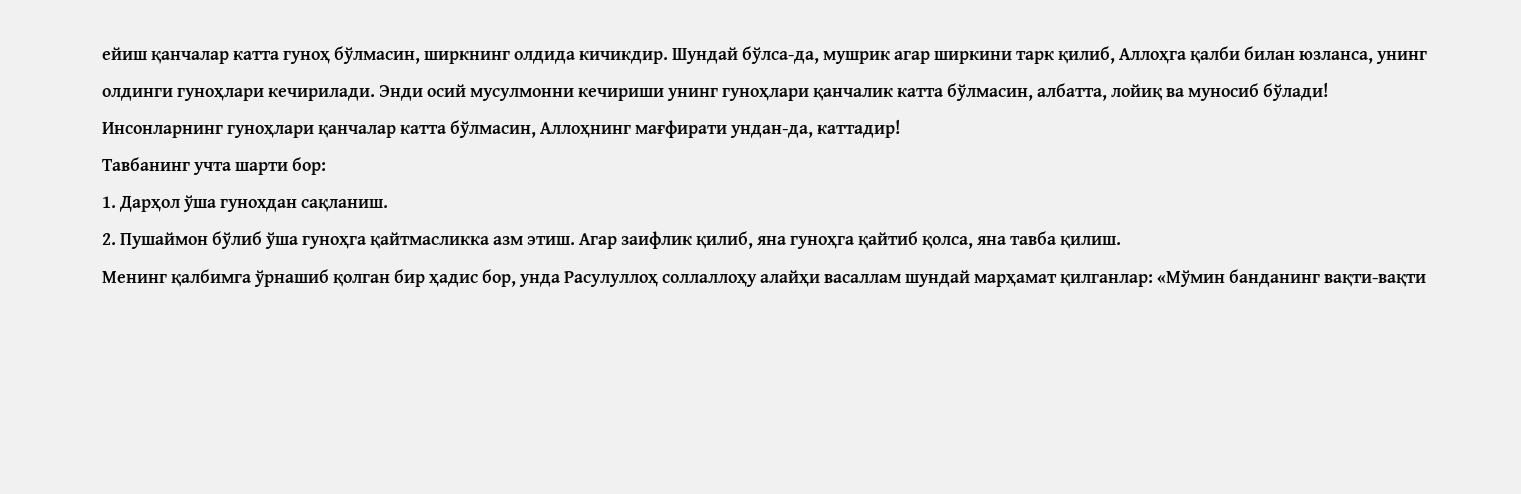ейиш қанчалар катта гуноҳ бўлмасин, ширкнинг олдида кичикдир. Шундай бўлса-да, мушрик агар ширкини тарк қилиб, Аллоҳга қалби билан юзланса, унинг олдинги гуноҳлари кечирилади. Энди осий мусулмонни кечириши унинг гуноҳлари қанчалик катта бўлмасин, албатта, лойиқ ва муносиб бўлади!
Инсонларнинг гуноҳлари қанчалар катта бўлмасин, Аллоҳнинг мағфирати ундан-да, каттадир!
Тавбанинг учта шарти бор:
1. Дарҳол ўша гунохдан сақланиш.
2. Пушаймон бўлиб ўша гуноҳга қайтмасликка азм этиш. Агар заифлик қилиб, яна гуноҳга қайтиб қолса, яна тавба қилиш.
Менинг қалбимга ўрнашиб қолган бир ҳадис бор, унда Расулуллоҳ соллаллоҳу алайҳи васаллам шундай марҳамат қилганлар: «Мўмин банданинг вақти-вақти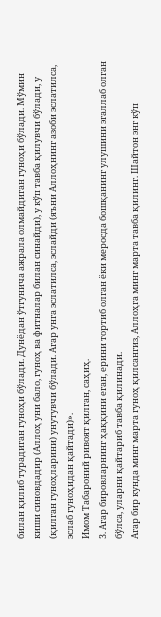билан қилиб турадиган гуноҳи бўлади. Дунёдан ўтгунича ажрала олмайдиган гуноҳи бўлади. Мўмин киши синовдадир (Аллоҳ уни бало, гуноҳ ва фитналар билан синайди), у кўп тавба қилувчи бўлади, у (қилган гуноҳларини) унутувчи бўлади. Агар унга эслатилса, эслайди (яъни Аллоҳнинг азоби эслатилса, эслаб гуноҳидан қайтади)».
Имом Табароний ривоят қилган, саҳиҳ.
3. Агар бировларнинг ҳаққини еган, ерини тортиб олган ёки меросда бошқанинг улушини эгаллаб олган бўлса, уларни қайтариб тавба қилинади.
Агар бир кунда минг марта гуноҳ қилсангиз, Аллоҳга минг марта тавба қилинг. Шайтон энг кўп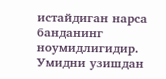истайдиган нарса банданинг ноумидлигидир. Умидни узишдан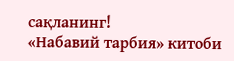сақланинг!
«Набавий тарбия» китоби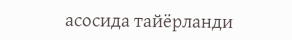асосида тайёрланди